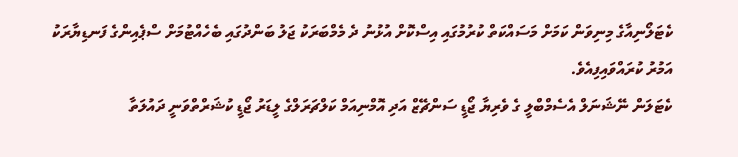ކެޓަލޯނިއާގެ މިނިވަން ކަމަށް މަސައްކަތް ކުރުމުގައި އިސްކޮށް އުޅުނު ދެ މެމްބަރަކު ޖަލު ބަންދުގައި ބެހެއްޓުމަށް ސްޕެއިންގެ ފަނޑިޔާރަކު އަމުރު ކުރައްވައިފިއެވެ.
ކެޓަލަން ނޭޝަނަލް އެސެމްބްލީ ގެ ވެރިޔާ ޖޯޑީ ސަންޗޭޒް އަދި އޮމްނިއަމް ކަލްޗަރަލްގެ ލީޑަރު ޖޯޑީ ކުޝަރްތްވަނީ ދައުލަތާ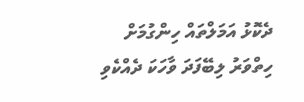ދެކޮޅު އަމަލްތައް ހިންގުމަށް ހިތްވަރު ލިބޭފަދަ ވާހަކަ ދެއްކެވި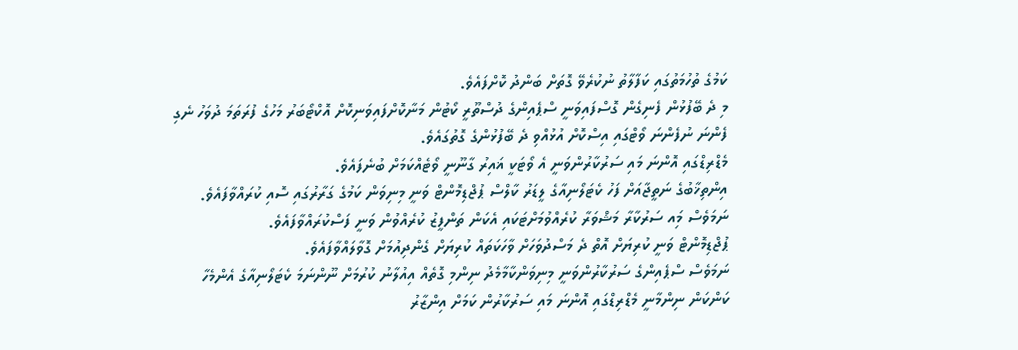ކަމުގެ ތުހުމަތުގައި ކަފާލާތު ނުކުރެވޭ ގޮތަށް ބަންދު ކޮށްފައެވެ.
މި ދެ ބޭފުޅުން ފެނިގެން ގޮސްފައިވަނީ ސްޕެއިންގެ ދުސްތޫރީ ކޯޓުން މަނާކޮށްފައިވަނިކޮށް އޮކްޓޯބަރު މަހުގެ ފުރަތަމަ ދުވަހު ނެގި ފެންނަ ނުފެންނަ ވޯޓްގައި އިސްކޮށް އުޅުއްވި ދެ ބޭފުޅުންގެ ގޮތުގައެވެ.
މެޑްރިޑްގައި އޮންނަ މައި ސަރުކާރުންވަނީ އެ ވޯޓަކީ ޣައިރު ގާނޫނީ ވޯޓެއްކަމަށް ބުނެފައެވެ.
އިންތިޚާބުގެ ނަތީޖާއަށް ފަހު ކެޓަލޯނިއާގެ ލީޑަރު ކާލްސް ޕުޖްޑިމޮންޓް ވަނީ މިނިވަން ކަމުގެ ގަރާރުގައި ސޮއި ކުރައްވާފައެވެ. ނަމަވެސް މަިއ ސަރުކާރާ މަޝްވަރާ ކުރެއްވުމަށްޓަކައި އެކަން ތަންފީޒު ކުރެއްވުން ވަނީ ފަސްކުރައްވާފައެވެ.
ޕުޖްޑިމޮންޓް ވަނީ ކުރިޔަށް އޮތް ދެ މަސްދުވަހަށް ވާހަކަތައް ކުރިޔަށް ގެންދިއުމަށް ގޮވާލައްވާފައެވެ.
ނަމަވެސް ސްޕެއިންގެ ސަރުކާރުންވަނީ މިނިވަންކާމާމެދު ނިންމި ގޮތެއް އިއުލާނު ކުރުމަށް ނޫންނަމަ ކެޓަލޯނިއާގެ އެންމެހާ ކަންކަން ނިންމާނީ މެޑްރިޑްގައި އޮންނަ މައި ސަރުކާރުން ކަމަށް އިންޒާރު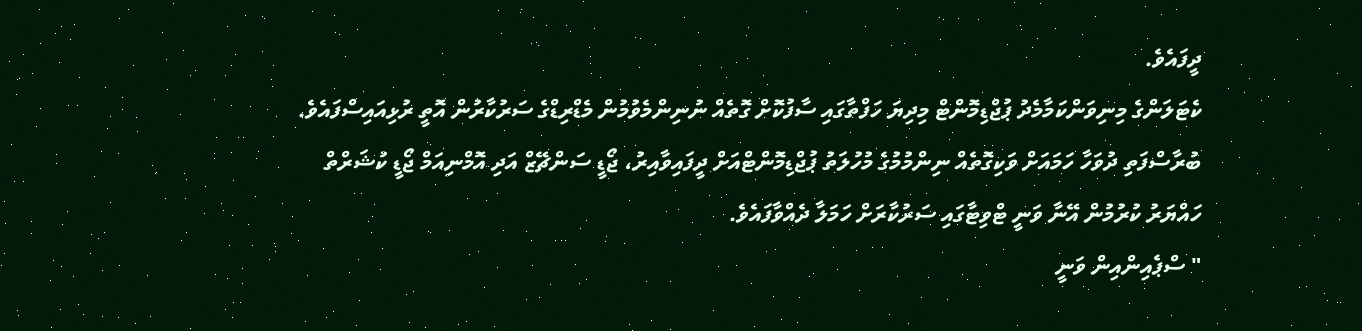ދީފައެވެ.
ކެޓަލަންގެ މިނިވަންކަމާމެދު ޕުޖްޑިމޮންޓް މިދިޔަ ހަފްތާގައި ސާފުކޮށް ގޮތެއް ނުނިންމެވުމުން މެޑްރިޑްގެ ސަރުކާރުން އޮތީ ރުޅިއައިސްފައެވެ.
ބުރާސްފަތި ދުވަހާ ހަމައަށް ވަކިގޮތެއް ނިންމުމުގެ މުހުލަތު ޕުޖްޑިމޮންޓްއަށް ދީފައިވާއިރު، ޖޯޑީ ސަންޗޭޒް އަދި އޮމްނިއަމް ޖޯޑީ ކުޝަރްތް ހައްޔަރު ކުރުމުން އޭނާ ވަނީ ޓްވިޓާގައި ސަރުކާރަށް ހަމަލާ ދެއްވާފައެވެ.
" ސްޕެއިންއިން ވަނީ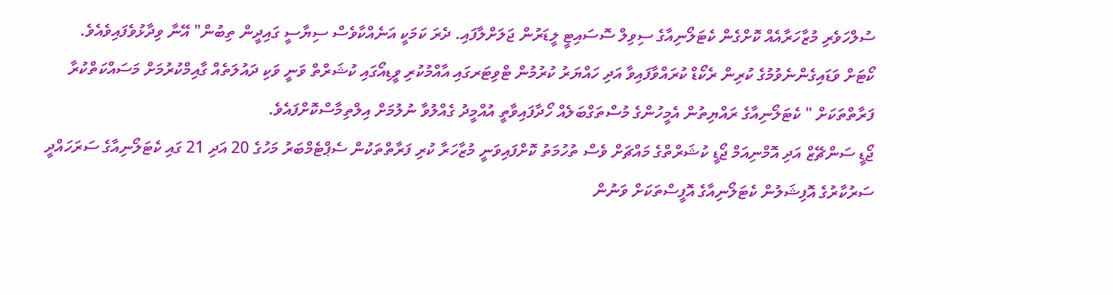ސުލްހަވެރި މުޒާހަރާއެއް ކޮށްގެން ކެޓަލޯނިއާގެ ސިވިލް ސޮސައިޓީ ލީޑަރުން ޖަލަށްލާފައި. ދެރަ ކަމަކީ އަނެއްކާވެސް ސިޔާސީ ގައިދީން ތިބުން" އޭނާ ވިދާޅުވެފައިވެއެވެ.
ކޯޓަށް ވަޑައިގެންނެވުމުގެ ކުރިން ރެކޯޑް ކުރައްވާފައިވާ އަދި ހައްޔަރު ކުރުމުން ޓްވިޓަރގައި އާއްމުކުރި ވީޑިއޯގައި ކުޝަރްތް ވަނީ ވަކި ދައުލަތެއް ގާއިމްކުރުމަށް މަސައްކަތްކުރާ ފަރާތްތަކަށް " ކެޓަލޯނިއާގެ ރައްޔިތުން އެމީހުންގެ މުސްތަގްބަލެއް ހޯދާފައިވާތީ އުއްމީދު ގެއްލުވާ ނުލުމަށް އިލްތިމާސްކޮށްފައެވެ.
ޖޯޑީ ސަންޗޭޒް އަދި އޮމްނިއަމް ޖޯޑީ ކުޝަރްތްގެ މައްޗަށް ވެސް ތުހުމަތު ކޮށްފައިވަނީ މުޒާހަރާ ކުރި ފަރާތްތަކުން ސެޕްޓެމްބަރު މަހުގެ 20 އަދި 21 ގައި ކެޓަލޯނިއާގެ ސަރަހައްދީ ސަރުކާރުގެ އޮފިޝަލުން ކެޓަލޯނިއާގެ އޮފީސްތަކަށް ވަނުން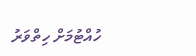ހުއްޓުމަށް ހިތްވަރު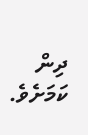ދިން ކަމަށެވެ.